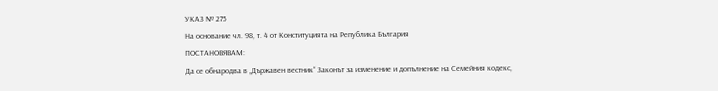УКАЗ № 275
На основание чл. 98, т. 4 от Конституцията на Република България
ПОСТАНОВЯВАМ:
Да се обнародва в „Държавен вестник“ Законът за изменение и допълнение на Семейния кодекс,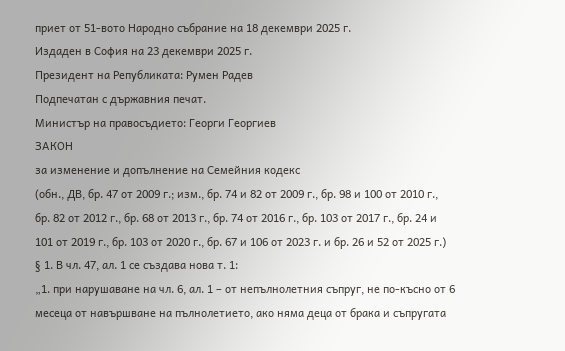приет от 51-вото Народно събрание на 18 декември 2025 г.
Издаден в София на 23 декември 2025 г.
Президент на Републиката: Румен Радев
Подпечатан с държавния печат.
Министър на правосъдието: Георги Георгиев
ЗАКОН
за изменение и допълнение на Семейния кодекс
(обн., ДВ, бр. 47 от 2009 г.; изм., бр. 74 и 82 от 2009 г., бр. 98 и 100 от 2010 г., бр. 82 от 2012 г., бр. 68 от 2013 г., бр. 74 от 2016 г., бр. 103 от 2017 г., бр. 24 и 101 от 2019 г., бр. 103 от 2020 г., бр. 67 и 106 от 2023 г. и бр. 26 и 52 от 2025 г.)
§ 1. В чл. 47, ал. 1 се създава нова т. 1:
„1. при нарушаване на чл. 6, ал. 1 – от непълнолетния съпруг, не по-късно от 6 месеца от навършване на пълнолетието, ако няма деца от брака и съпругата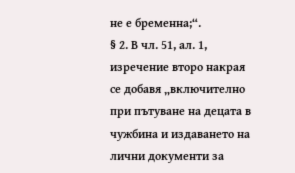не е бременна;“.
§ 2. В чл. 51, ал. 1, изречение второ накрая се добавя „включително при пътуване на децата в чужбина и издаването на лични документи за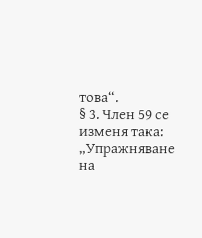това“.
§ 3. Член 59 се изменя така:
„Упражняване на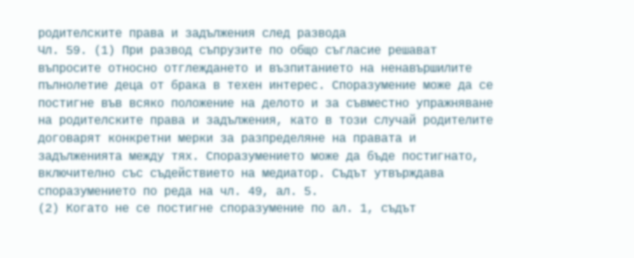родителските права и задължения след развода
Чл. 59. (1) При развод съпрузите по общо съгласие решават въпросите относно отглеждането и възпитанието на ненавършилите пълнолетие деца от брака в техен интерес. Споразумение може да се постигне във всяко положение на делото и за съвместно упражняване на родителските права и задължения, като в този случай родителите договарят конкретни мерки за разпределяне на правата и задълженията между тях. Споразумението може да бъде постигнато, включително със съдействието на медиатор. Съдът утвърждава споразумението по реда на чл. 49, ал. 5.
(2) Когато не се постигне споразумение по ал. 1, съдът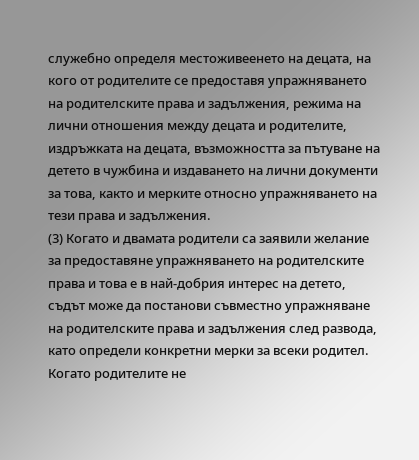служебно определя местоживеенето на децата, на кого от родителите се предоставя упражняването на родителските права и задължения, режима на лични отношения между децата и родителите, издръжката на децата, възможността за пътуване на детето в чужбина и издаването на лични документи за това, както и мерките относно упражняването на тези права и задължения.
(3) Когато и двамата родители са заявили желание за предоставяне упражняването на родителските права и това е в най-добрия интерес на детето, съдът може да постанови съвместно упражняване на родителските права и задължения след развода, като определи конкретни мерки за всеки родител. Когато родителите не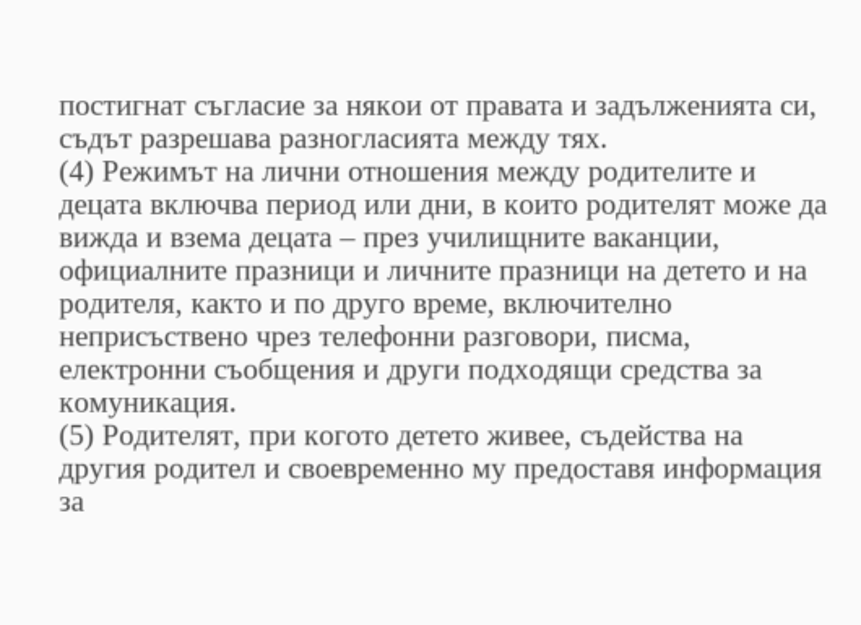постигнат съгласие за някои от правата и задълженията си, съдът разрешава разногласията между тях.
(4) Режимът на лични отношения между родителите и децата включва период или дни, в които родителят може да вижда и взема децата – през училищните ваканции, официалните празници и личните празници на детето и на родителя, както и по друго време, включително неприсъствено чрез телефонни разговори, писма, електронни съобщения и други подходящи средства за комуникация.
(5) Родителят, при когото детето живее, съдейства на другия родител и своевременно му предоставя информация за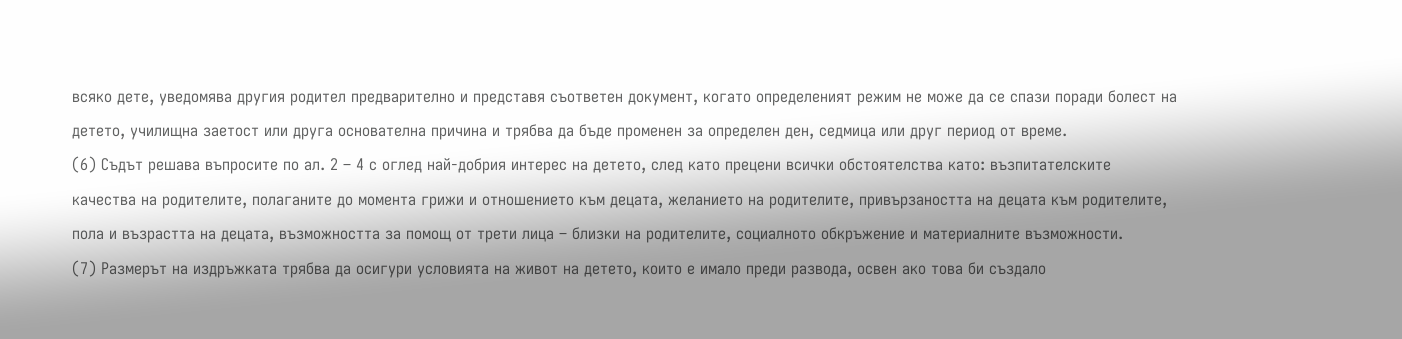всяко дете, уведомява другия родител предварително и представя съответен документ, когато определеният режим не може да се спази поради болест на детето, училищна заетост или друга основателна причина и трябва да бъде променен за определен ден, седмица или друг период от време.
(6) Съдът решава въпросите по ал. 2 – 4 с оглед най-добрия интерес на детето, след като прецени всички обстоятелства като: възпитателските качества на родителите, полаганите до момента грижи и отношението към децата, желанието на родителите, привързаността на децата към родителите, пола и възрастта на децата, възможността за помощ от трети лица – близки на родителите, социалното обкръжение и материалните възможности.
(7) Размерът на издръжката трябва да осигури условията на живот на детето, които е имало преди развода, освен ако това би създало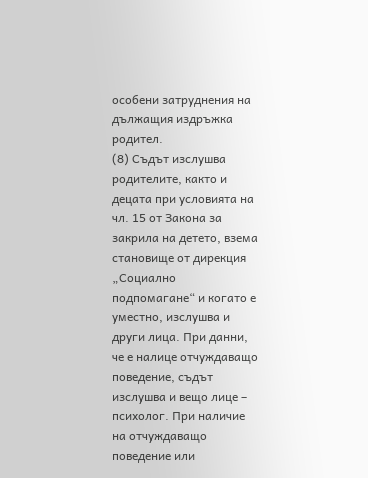особени затруднения на дължащия издръжка родител.
(8) Съдът изслушва родителите, както и децата при условията на чл. 15 от Закона за закрила на детето, взема становище от дирекция „Социално подпомагане“ и когато е уместно, изслушва и други лица. При данни, че е налице отчуждаващо поведение, съдът изслушва и вещо лице – психолог. При наличие на отчуждаващо поведение или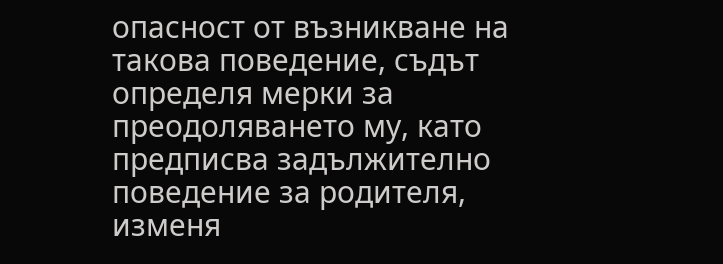опасност от възникване на такова поведение, съдът определя мерки за преодоляването му, като предписва задължително поведение за родителя, изменя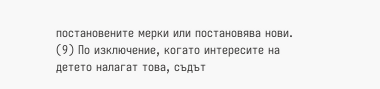постановените мерки или постановява нови.
(9) По изключение, когато интересите на детето налагат това, съдът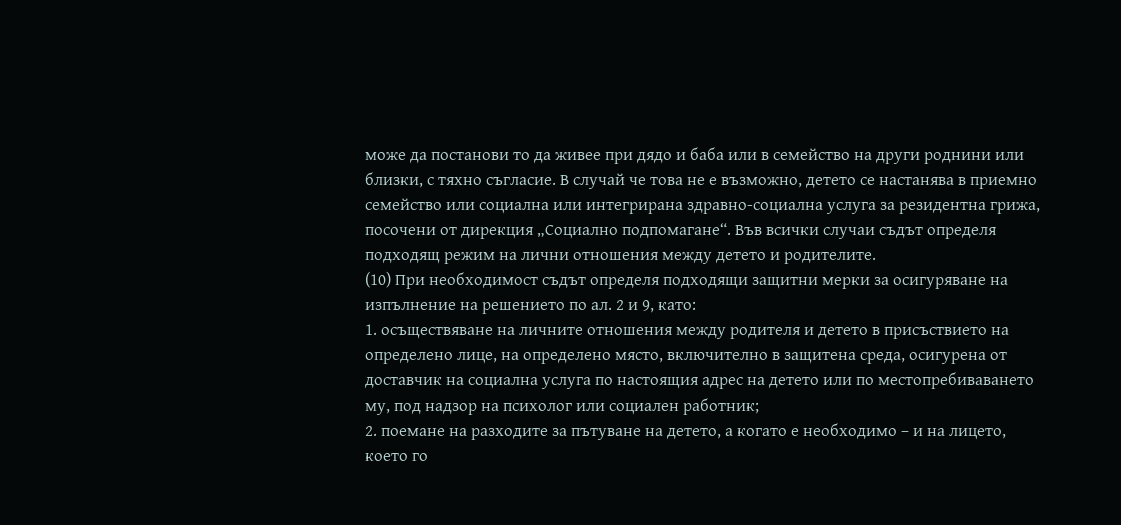може да постанови то да живее при дядо и баба или в семейство на други роднини или близки, с тяхно съгласие. В случай че това не е възможно, детето се настанява в приемно семейство или социална или интегрирана здравно-социална услуга за резидентна грижа, посочени от дирекция „Социално подпомагане“. Във всички случаи съдът определя подходящ режим на лични отношения между детето и родителите.
(10) При необходимост съдът определя подходящи защитни мерки за осигуряване на изпълнение на решението по ал. 2 и 9, като:
1. осъществяване на личните отношения между родителя и детето в присъствието на определено лице, на определено място, включително в защитена среда, осигурена от доставчик на социална услуга по настоящия адрес на детето или по местопребиваването му, под надзор на психолог или социален работник;
2. поемане на разходите за пътуване на детето, а когато е необходимо – и на лицето, което го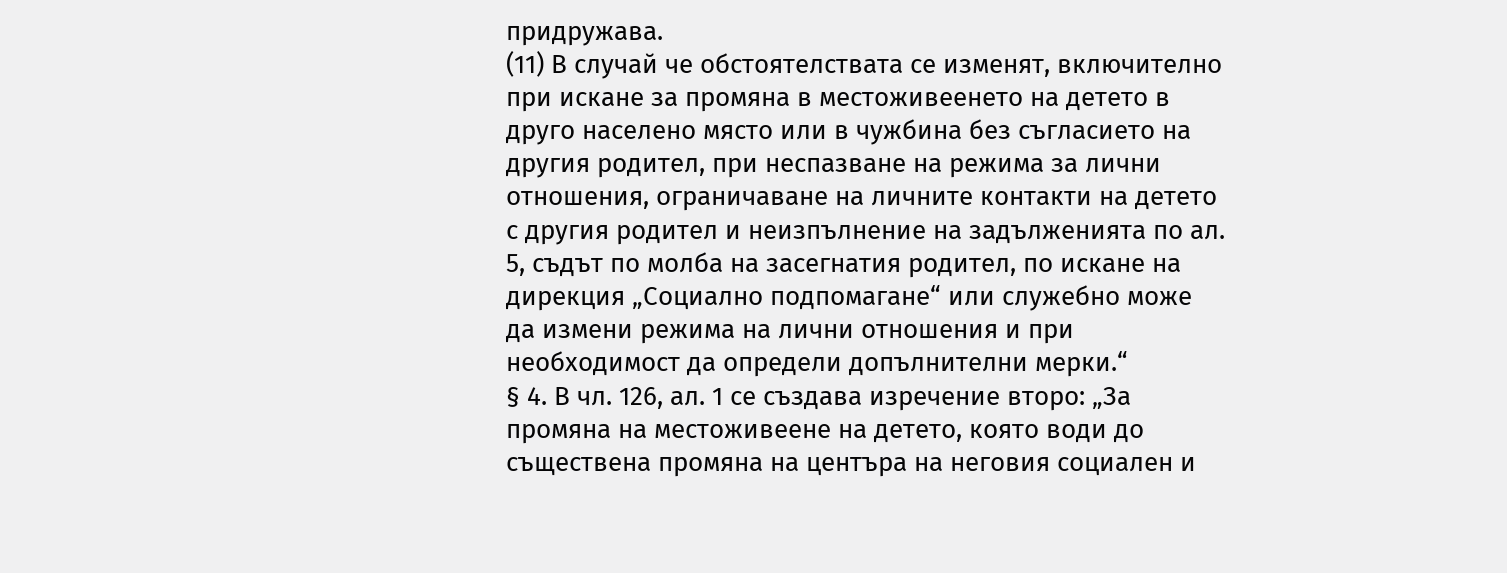придружава.
(11) В случай че обстоятелствата се изменят, включително при искане за промяна в местоживеенето на детето в друго населено място или в чужбина без съгласието на другия родител, при неспазване на режима за лични отношения, ограничаване на личните контакти на детето с другия родител и неизпълнение на задълженията по ал. 5, съдът по молба на засегнатия родител, по искане на дирекция „Социално подпомагане“ или служебно може да измени режима на лични отношения и при необходимост да определи допълнителни мерки.“
§ 4. В чл. 126, ал. 1 се създава изречение второ: „За промяна на местоживеене на детето, която води до съществена промяна на центъра на неговия социален и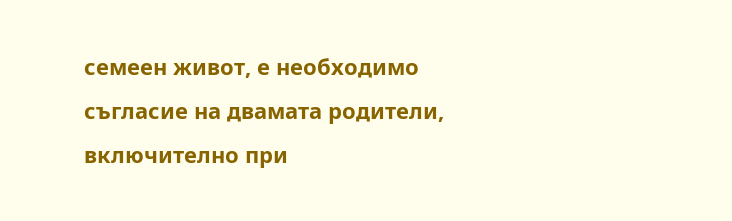семеен живот, е необходимо съгласие на двамата родители, включително при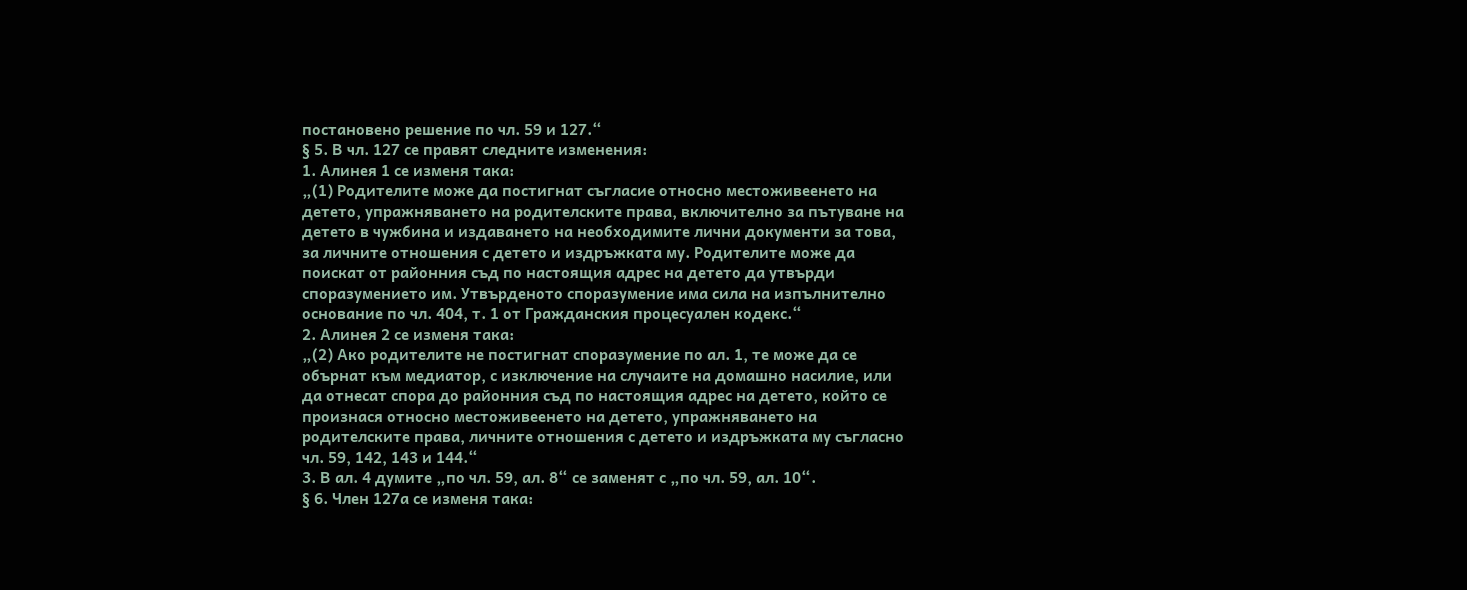постановено решение по чл. 59 и 127.“
§ 5. В чл. 127 се правят следните изменения:
1. Алинея 1 се изменя така:
„(1) Родителите може да постигнат съгласие относно местоживеенето на детето, упражняването на родителските права, включително за пътуване на детето в чужбина и издаването на необходимите лични документи за това, за личните отношения с детето и издръжката му. Родителите може да поискат от районния съд по настоящия адрес на детето да утвърди споразумението им. Утвърденото споразумение има сила на изпълнително основание по чл. 404, т. 1 от Гражданския процесуален кодекс.“
2. Алинея 2 се изменя така:
„(2) Ако родителите не постигнат споразумение по ал. 1, те може да се обърнат към медиатор, с изключение на случаите на домашно насилие, или да отнесат спора до районния съд по настоящия адрес на детето, който се произнася относно местоживеенето на детето, упражняването на родителските права, личните отношения с детето и издръжката му съгласно чл. 59, 142, 143 и 144.“
3. В ал. 4 думите „по чл. 59, ал. 8“ се заменят с „по чл. 59, ал. 10“.
§ 6. Член 127а се изменя така: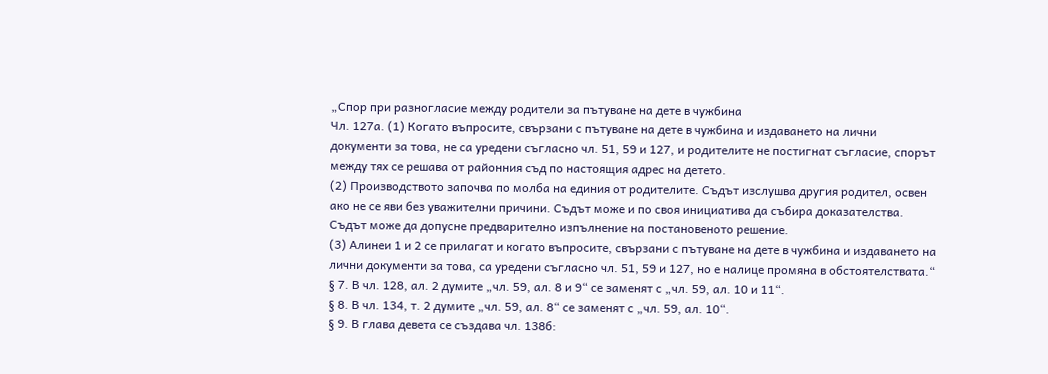„Спор при разногласие между родители за пътуване на дете в чужбина
Чл. 127а. (1) Когато въпросите, свързани с пътуване на дете в чужбина и издаването на лични документи за това, не са уредени съгласно чл. 51, 59 и 127, и родителите не постигнат съгласие, спорът между тях се решава от районния съд по настоящия адрес на детето.
(2) Производството започва по молба на единия от родителите. Съдът изслушва другия родител, освен ако не се яви без уважителни причини. Съдът може и по своя инициатива да събира доказателства. Съдът може да допусне предварително изпълнение на постановеното решение.
(3) Алинеи 1 и 2 се прилагат и когато въпросите, свързани с пътуване на дете в чужбина и издаването на лични документи за това, са уредени съгласно чл. 51, 59 и 127, но е налице промяна в обстоятелствата.“
§ 7. В чл. 128, ал. 2 думите „чл. 59, ал. 8 и 9“ се заменят с „чл. 59, ал. 10 и 11“.
§ 8. В чл. 134, т. 2 думите „чл. 59, ал. 8“ се заменят с „чл. 59, ал. 10“.
§ 9. В глава девета се създава чл. 138б: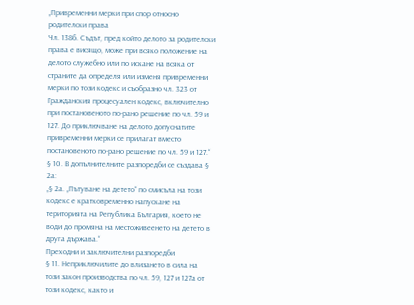„Привременни мерки при спор относно родителски права
Чл. 138б. Съдът, пред който делото за родителски права е висящо, може при всяко положение на делото служебно или по искане на всяка от страните да определя или изменя привременни мерки по този кодекс и съобразно чл. 323 от Гражданския процесуален кодекс, включително при постановеното по-рано решение по чл. 59 и 127. До приключване на делото допуснатите привременни мерки се прилагат вместо постановеното по-рано решение по чл. 59 и 127.“
§ 10. В допълнителните разпоредби се създава § 2а:
„§ 2а. „Пътуване на детето“ по смисъла на този кодекс е кратковременно напускане на територията на Република България, което не води до промяна на местоживеенето на детето в друга държава.“
Преходни и заключителни разпоредби
§ 11. Неприключилите до влизането в сила на този закон производства по чл. 59, 127 и 127а от този кодекс, както и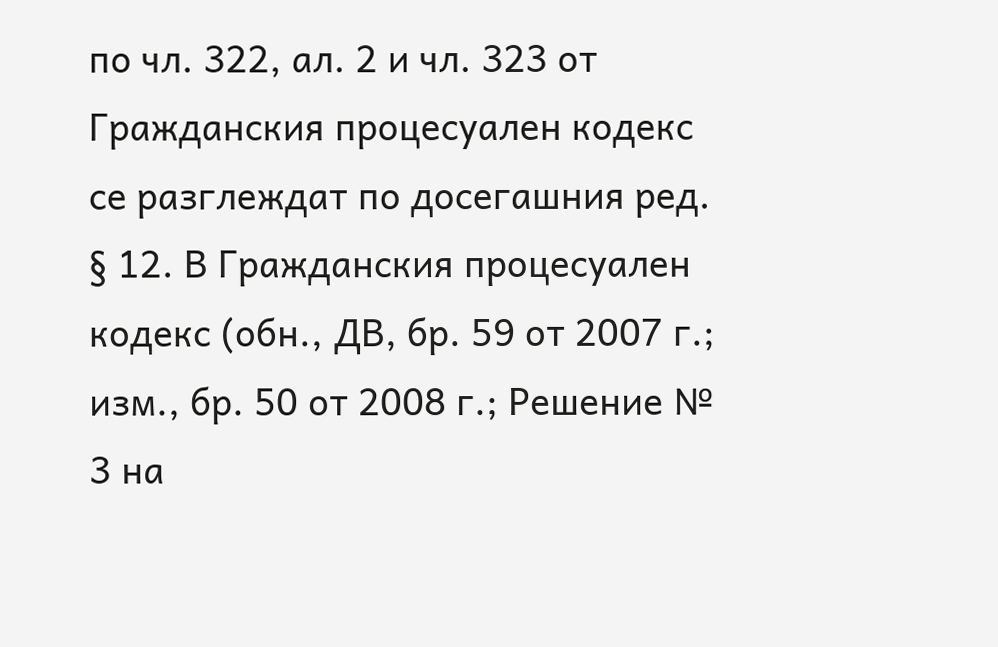по чл. 322, ал. 2 и чл. 323 от Гражданския процесуален кодекс се разглеждат по досегашния ред.
§ 12. В Гражданския процесуален кодекс (обн., ДВ, бр. 59 от 2007 г.; изм., бр. 50 от 2008 г.; Решение № 3 на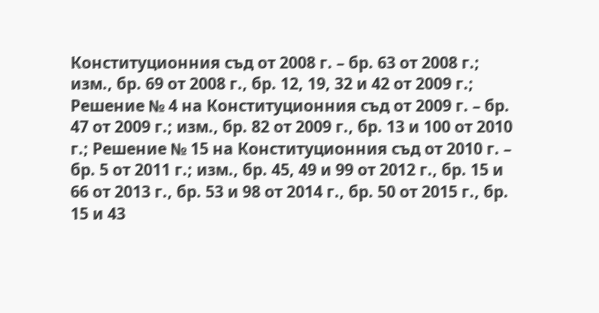Конституционния съд от 2008 г. – бр. 63 от 2008 г.; изм., бр. 69 от 2008 г., бр. 12, 19, 32 и 42 от 2009 г.; Решение № 4 на Конституционния съд от 2009 г. – бр. 47 от 2009 г.; изм., бр. 82 от 2009 г., бр. 13 и 100 от 2010 г.; Решение № 15 на Конституционния съд от 2010 г. – бр. 5 от 2011 г.; изм., бр. 45, 49 и 99 от 2012 г., бр. 15 и 66 от 2013 г., бр. 53 и 98 от 2014 г., бр. 50 от 2015 г., бр. 15 и 43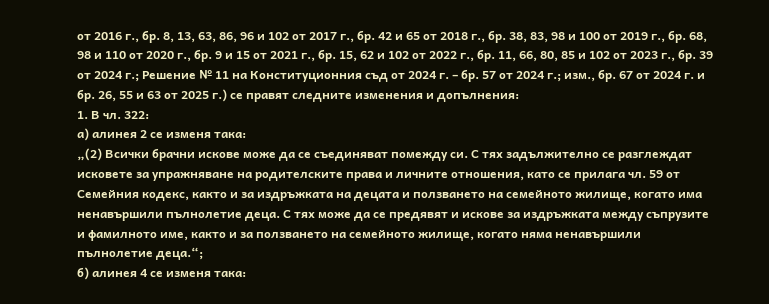от 2016 г., бр. 8, 13, 63, 86, 96 и 102 от 2017 г., бр. 42 и 65 от 2018 г., бр. 38, 83, 98 и 100 от 2019 г., бр. 68, 98 и 110 от 2020 г., бр. 9 и 15 от 2021 г., бр. 15, 62 и 102 от 2022 г., бр. 11, 66, 80, 85 и 102 от 2023 г., бр. 39 от 2024 г.; Решение № 11 на Конституционния съд от 2024 г. – бр. 57 от 2024 г.; изм., бр. 67 от 2024 г. и бр. 26, 55 и 63 от 2025 г.) се правят следните изменения и допълнения:
1. В чл. 322:
а) алинея 2 се изменя така:
„(2) Всички брачни искове може да се съединяват помежду си. С тях задължително се разглеждат исковете за упражняване на родителските права и личните отношения, като се прилага чл. 59 от Семейния кодекс, както и за издръжката на децата и ползването на семейното жилище, когато има ненавършили пълнолетие деца. С тях може да се предявят и искове за издръжката между съпрузите и фамилното име, както и за ползването на семейното жилище, когато няма ненавършили пълнолетие деца.“;
б) алинея 4 се изменя така: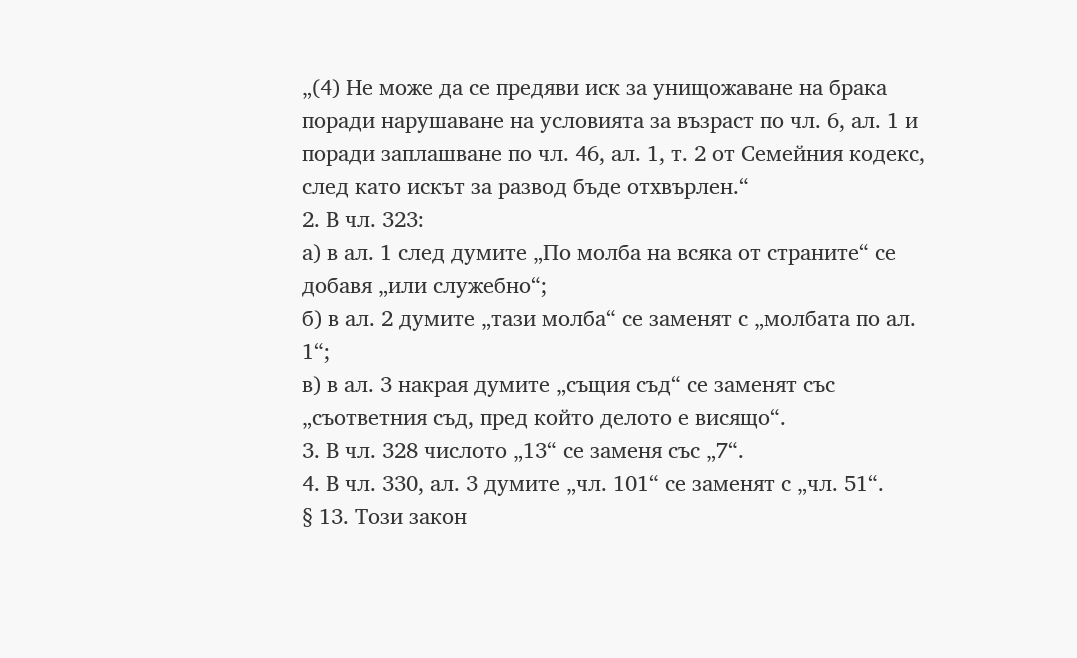„(4) Не може да се предяви иск за унищожаване на брака поради нарушаване на условията за възраст по чл. 6, ал. 1 и поради заплашване по чл. 46, ал. 1, т. 2 от Семейния кодекс, след като искът за развод бъде отхвърлен.“
2. В чл. 323:
а) в ал. 1 след думите „По молба на всяка от страните“ се добавя „или служебно“;
б) в ал. 2 думите „тази молба“ се заменят с „молбата по ал. 1“;
в) в ал. 3 накрая думите „същия съд“ се заменят със „съответния съд, пред който делото е висящо“.
3. В чл. 328 числото „13“ се заменя със „7“.
4. В чл. 330, ал. 3 думите „чл. 101“ се заменят с „чл. 51“.
§ 13. Този закон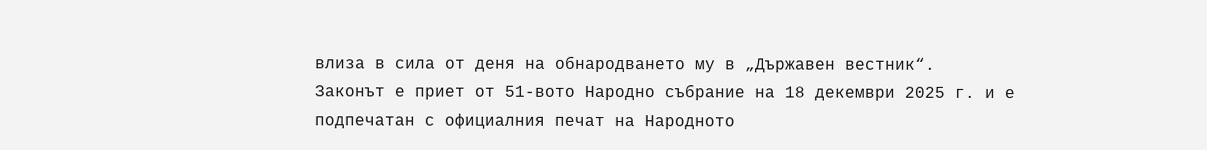влиза в сила от деня на обнародването му в „Държавен вестник“.
Законът е приет от 51-вото Народно събрание на 18 декември 2025 г. и е подпечатан с официалния печат на Народното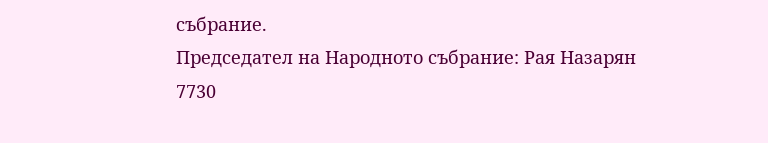събрание.
Председател на Народното събрание: Рая Назарян
7730